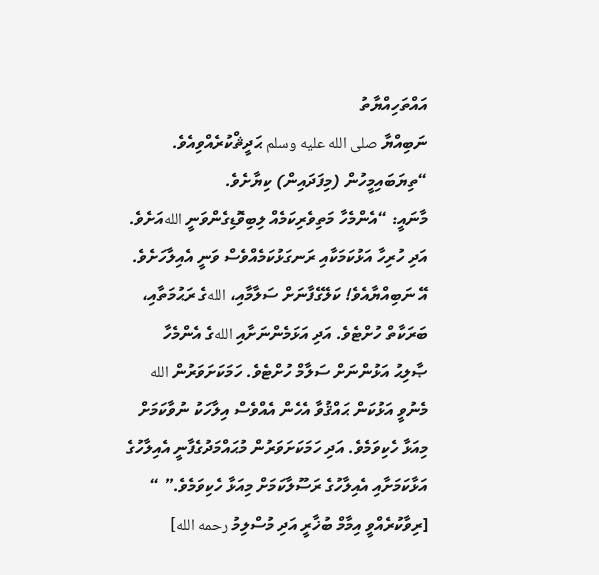އައްތަހިއްޔާތު
ނަބިއްޔާ صلى الله عليه وسلم ޙަދީޘްކުރެއްވިއެވެ. “ތިޔަބައިމީހުން (މިފަދައިން) ކިޔާށެވެ.
މާނައީ: “އެންމެހާ މަތިވެރިކަމެއް ލިބިވޮޑިގެންވަނީ اللهއަށެވެ. އަދި ހުރިހާ އަޅުކަމަކާއި ރަނގަޅުކަމެއްވެސް ވަނީ އެއިލާހަށެވެ. އޭ ނަބިއްޔާއެވެ! ކަލޭގެފާނަށް ސަލާމާއި، اللهގެ ރަޙުމަތާއި، ބަރަކާތް ހުށްޓެވެ. އަދި އަޅަމެންނަށާއި اللهގެ އެންމެހާ ޞާލިޙު އަޅުންނަށް ސަލާމް ހުށްޓެވެ. ހަމަކަށަވަރުން الله މެނުވީ އަޅުކަން ޙައްޤުވާ އެހެން އެއްވެސް އިލާހަކު ނުވާކަމަށް މިއަޅާ ހެކިވަމެވެ. އަދި ހަމަކަށަވަރުން މުޙައްމަދުގެފާނީ އެއިލާހުގެ އަޅާކަމަށާއި އެއިލާހުގެ ރަސޫލާކަމަށް މިއަޅާ ހެކިވަމެވެ.” “
[ރިވާކުރެއްވީ އިމާމް ބުޚާރީ އަދި މުސްލިމު رحمه الله]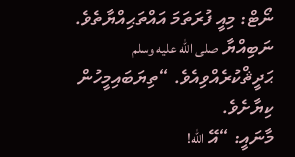ނޯޓް: މިއީ ފުރަތަމަ އައްތަޙިއްޔާތެވެ.
ނަބިއްޔާ صلى الله عليه وسلم ޙަދީޘްކުރެއްވިއެވެ. “ތިޔަބައިމީހުން ކިޔާށެވެ.
މާނައީ: “އޭ الله!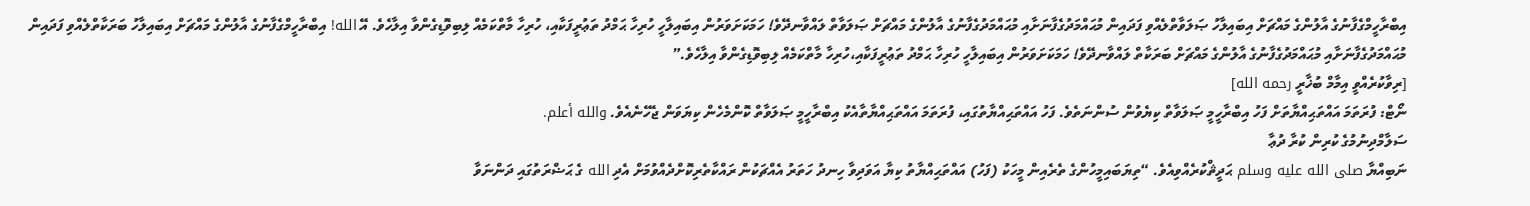އިބްރާހީމްގެފާނުގެ އާލުންގެ މައްޗަށް އިބައިލާހު ޞަލަވާތްލެއްވި ފަދައިން މުޙައްމަދުގެފާނަށާއި މުޙައްމަދުގެފާނުގެ އާލުންގެ މައްޗަށް ޞަލަވާތް ލައްވާނދޭވެ! ހަމަކަށަވަރުން އިބައިލާހީ ހުރިހާ ޙަމްދު ތަޢުރީފަކާއި، ހުރިހާ މާތްކަމެއް ލިބިވޮޑިގެންވާ އިލާހެވެ. އޭ الله! އިބްރާހީމްގެފާނުގެ އާލުންގެ މައްޗަށް އިބައިލާހު ބަރަކާތްލެއްވި ފަދައިން މުޙައްމަދުގެފާނަށާއި މުޙައްމަދުގެފާނުގެ އާލުންގެ މައްޗަށް ބަރަކާތް ލައްވާނދޭވެ! ހަމަކަށަވަރުން އިބައިލާހީ ހުރިހާ ޙަމްދު ތަޢުރީފަކާއި،ހުރިހާ މާތްކަމެއް ލިބިވޮޑިގެންވާ އިލާހެވެ.”
[ރިވާކުރެއްވީ އިމާމް ބުޚާރީ رحمه الله]
ނޯޓް: ފުރަތަމަ އައްތަޙިއްޔާތަށް ފަހު އިބްރާހީމީ ޞަލަވާތް ކިޔެވުން ސުންނަތެވެ. ފަހު އައްތަޙިއްޔާތުގައި، ފުރަތަމަ އައްތަޙިއްޔާތާއެކު އިބްރާހީމީ ޞަލަވާތް ކޮންމެހެން ކިޔަވަން ޖެހޭނެއެވެ. والله أعلم.
ސަލާމްދިނުމުގެ ކުރިން ކުރާ ދުޢާ
ނަބިއްޔާ صلى الله عليه وسلم ޙަދީޘްކުރެއްވިއެވެ. “ތިޔަބައިމީހުންގެ ތެރެއިން މީހަކު (ފަހު) އައްތަޙިއްޔާތު ކިޔާ އަވަދިވާ ހިނދު ހަތަރު އެއްޗަކުން ރައްކާތެރިކޮށްދެއްވުމަށް އެދި الله ގެ ޙަޟްރަތުގައި ދަންނަވާ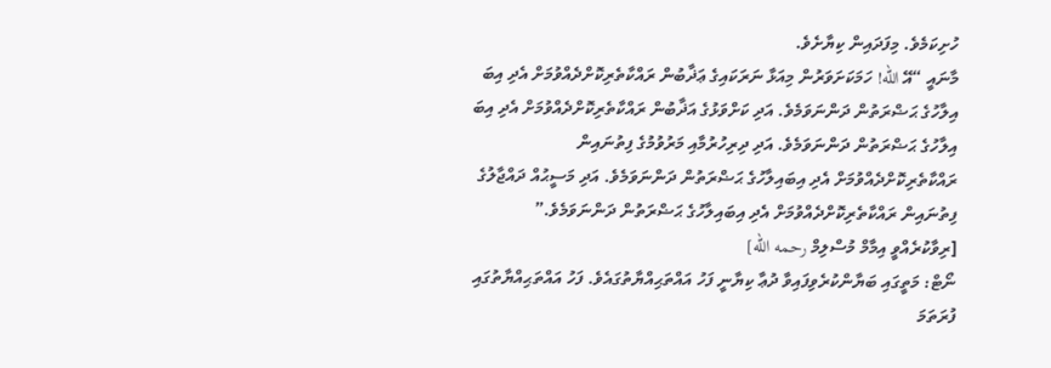ހުށިކަމެވެ. މިފަދައިން ކިޔާށެވެ.
މާނައީ “އޭ الله! ހަމަކަށަވަރުން މިއަޅާ ނަރަކައިގެ ޢަޛާބުން ރައްކާތެރިކޮށްދެއްވުމަށް އެދި އިބަ އިލާހުގެ ޙަޟްރަތުން ދަންނަވަމެވެ. އަދި ކަށްވަޅުގެ އަޛާބުން ރައްކާތެރިކޮށްދެއްވުމަށް އެދި އިބަ އިލާހުގެ ޙަޟްރަތުން ދަންނަވަމެވެ. އަދި ދިރިހުރުމާއި މަރުވުމުގެ ފިތުނައިން ރައްކާތެރިކޮށްދެއްވުމަށް އެދި އިބައިލާހުގެ ޙަޟްރަތުން ދަންނަވަމެވެ. އަދި މަސީޙުއް ދައްޖާލުގެ ފިތުނައިން ރައްކާތެރިކޮށްދެއްވުމަށް އެދި އިބައިލާހުގެ ޙަޟްރަތުން ދަންނަވަމެވެ.”
[ރިވާކުރެއްވީ އިމާމް މުސްލިމް رحمه الله]
ނޯޓް: މަތީގައި ބަޔާންކުރެވިފައިވާ ދުޢާ ކިޔާނީ ފަހު އައްތަޙިއްޔާތުގައެވެ. ފަހު އައްތަޙިއްޔާތުގައި ފުރަތަމަ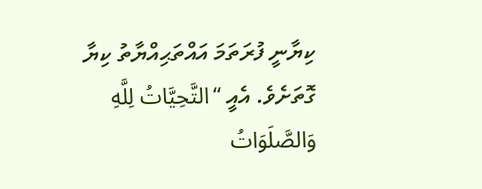ކިޔާނީ ފުރަތަމަ އައްތަޙިއްޔާތު ކިޔާ ގޮތަށެވެ. އެއީ “التَّحِيَّاتُ لِلَّهِ وَالصَّلَوَاتُ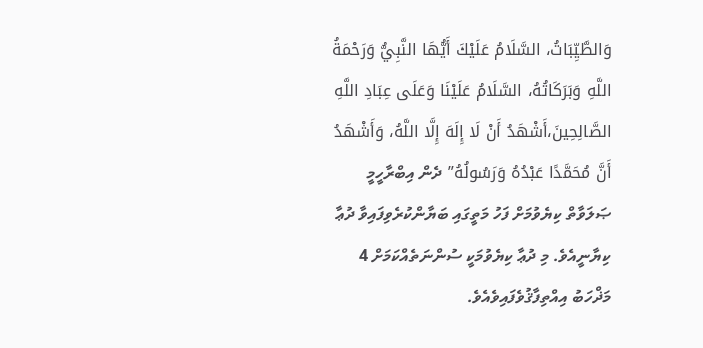وَالطَّيِّبَاتُ، السَّلَامُ عَلَيْكَ أَيُّهَا النَّبِيُّ وَرَحْمَةُ اللَّهِ وَبَرَكَاتُهُ، السَّلَامُ عَلَيْنَا وَعَلَى عِبَادِ اللَّهِ الصَّالِحِينَ،أَشْهَدُ أَنْ لَا إِلَهَ إِلَّا اللَّهُ، وَأَشْهَدُ أَنَّ مُحَمَّدًا عَبْدُهُ وَرَسُولُهُ” ދެން އިބްރާހީމީ ޞަލަވާތް ކިޔެވުމަށް ފަހު މަތީގައި ބަޔާންކުރެވިފައިވާ ދުޢާ ކިޔާނީއެވެ. މި ދުޢާ ކިޔެވުމަކީ ސުންނަތެއްކަމަށް 4 މަޛްހަބު އިއްތިފާޤުވެފައިވެއެވެ.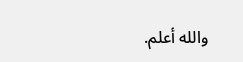والله أعلم.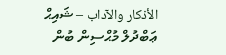الأذكار والآداب – ޝައިޙް ޢަބްދުލް މުޙްސިން ބުން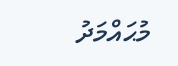މުޙައްމަދު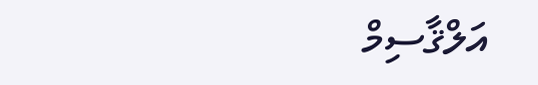އަލްޤާސިމް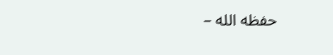حفظه الله –